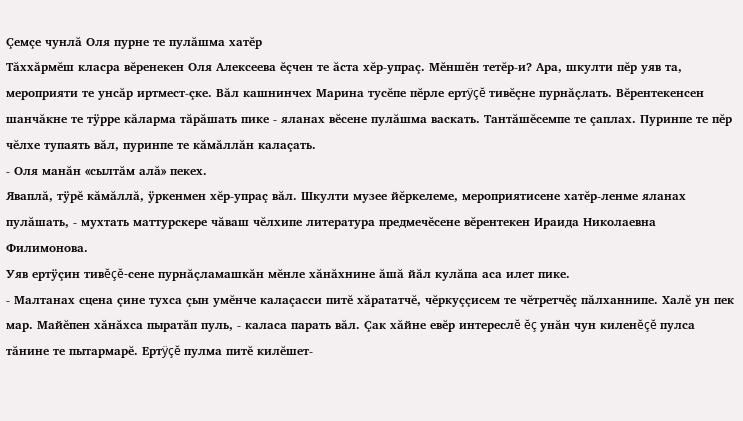Çемçе чунлă Оля пурне те пулăшма хатĕр
Тăххăрмĕш класра вĕренекен Оля Алексеева ĕçчен те ăста хĕр-упраç. Мĕншĕн тетĕр-и? Ара, шкулти пĕр уяв та, мероприяти те унсăр иртмест-çке. Вăл кашнинчех Марина тусĕпе пĕрле ертÿçĕ тивĕçне пурнăçлать. Вĕрентекенсен шанчăкне те тÿрре кăларма тăрăшать пике - яланах вĕсене пулăшма васкать. Тантăшĕсемпе те çаплах. Пуринпе те пĕр чĕлхе тупаять вăл, пуринпе те кăмăллăн калаçать.
- Оля манăн «сылтăм алă» пекех.
Яваплă, тÿрĕ кăмăллă, ÿркенмен хĕр-упраç вăл. Шкулти музее йĕркелеме, мероприятисене хатĕр-ленме яланах пулăшать, - мухтать маттурскере чăваш чĕлхипе литература предмечĕсене вĕрентекен Ираида Николаевна Филимонова.
Уяв ертÿçин тивĕçĕ-сене пурнăçламашкăн мĕнле хăнăхнине ăшă йăл кулăпа аса илет пике.
- Малтанах сцена çине тухса çын умĕнче калаçасси питĕ хăрататчĕ, чĕркуççисем те чĕтретчĕç пăлханнипе. Халĕ ун пек мар. Майĕпен хăнăхса пыратăп пуль, - каласа парать вăл. Çак хăйне евĕр интереслĕ ĕç унăн чун киленĕçĕ пулса тăнине те пытармарĕ. Ертÿçĕ пулма питĕ килĕшет-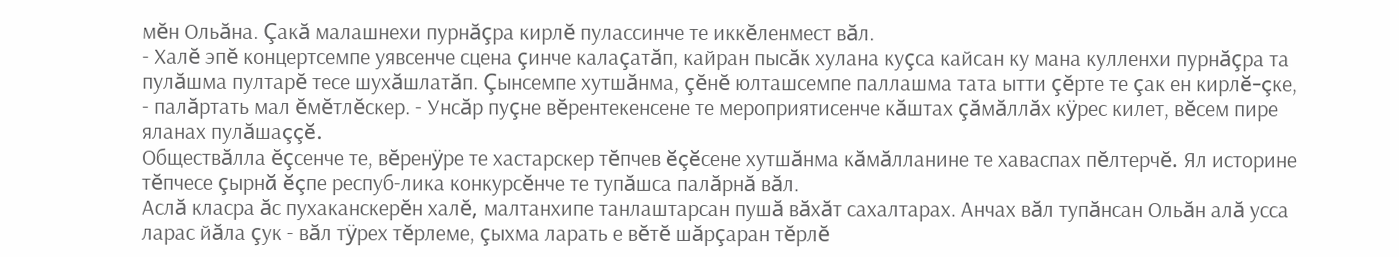мĕн Ольăна. Çакă малашнехи пурнăçра кирлĕ пулассинче те иккĕленмест вăл.
- Халĕ эпĕ концертсемпе уявсенче сцена çинче калаçатăп, кайран пысăк хулана куçса кайсан ку мана кулленхи пурнăçра та пулăшма пултарĕ тесе шухăшлатăп. Çынсемпе хутшăнма, çĕнĕ юлташсемпе паллашма тата ытти çĕрте те çак ен кирлĕ-çке, - палăртать мал ĕмĕтлĕскер. - Унсăр пуçне вĕрентекенсене те мероприятисенче кăштах çăмăллăх кÿрес килет, вĕсем пире яланах пулăшаççĕ.
Обществăлла ĕçсенче те, вĕренÿре те хастарскер тĕпчев ĕçĕсене хутшăнма кăмăлланине те хаваспах пĕлтерчĕ. Ял историне тĕпчесе çырнă ĕçпе респуб-лика конкурсĕнче те тупăшса палăрнă вăл.
Аслă класра ăс пухаканскерĕн халĕ, малтанхипе танлаштарсан пушă вăхăт сахалтарах. Анчах вăл тупăнсан Ольăн алă усса ларас йăла çук - вăл тÿрех тĕрлеме, çыхма ларать е вĕтĕ шăрçаран тĕрлĕ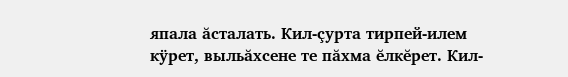япала ăсталать. Кил-çурта тирпей-илем кÿрет, выльăхсене те пăхма ĕлкĕрет. Кил-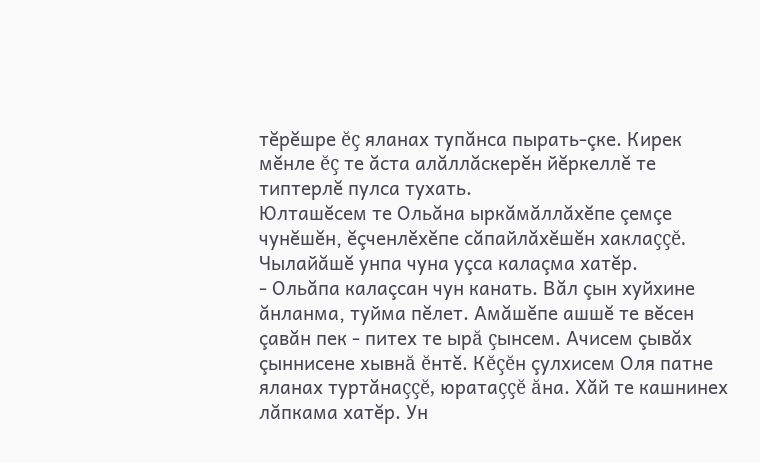тĕрĕшре ĕç яланах тупăнса пырать-çке. Кирек мĕнле ĕç те ăста алăллăскерĕн йĕркеллĕ те типтерлĕ пулса тухать.
Юлташĕсем те Ольăна ыркăмăллăхĕпе çемçе чунĕшĕн, ĕçченлĕхĕпе сăпайлăхĕшĕн хаклаççĕ. Чылайăшĕ унпа чуна уçса калаçма хатĕр.
- Ольăпа калаçсан чун канать. Вăл çын хуйхине ăнланма, туйма пĕлет. Амăшĕпе ашшĕ те вĕсен çавăн пек - питех те ырă çынсем. Ачисем çывăх çыннисене хывнă ĕнтĕ. Кĕçĕн çулхисем Оля патне яланах туртăнаççĕ, юратаççĕ ăна. Хăй те кашнинех лăпкама хатĕр. Ун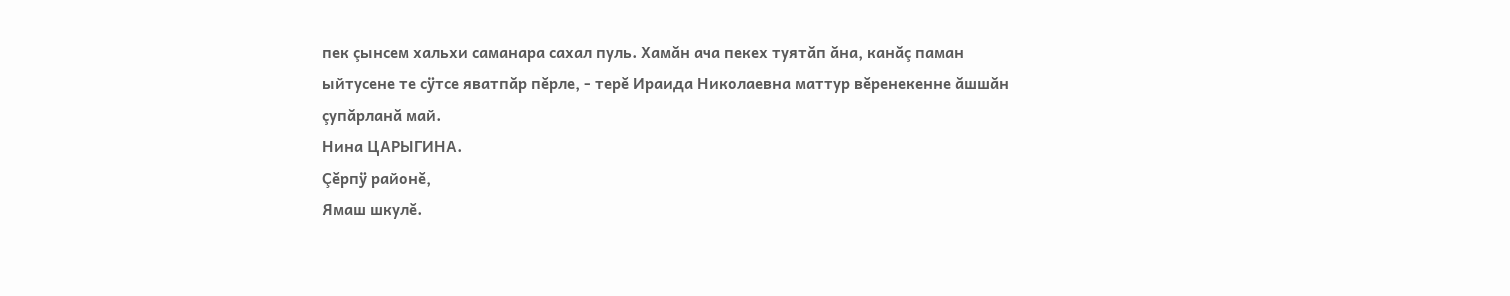пек çынсем хальхи саманара сахал пуль. Хамăн ача пекех туятăп ăна, канăç паман ыйтусене те сÿтсе яватпăр пĕрле, - терĕ Ираида Николаевна маттур вĕренекенне ăшшăн çупăрланă май.
Нина ЦАРЫГИНА.
Çĕрпÿ районĕ,
Ямаш шкулĕ.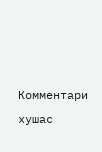Комментари хушас